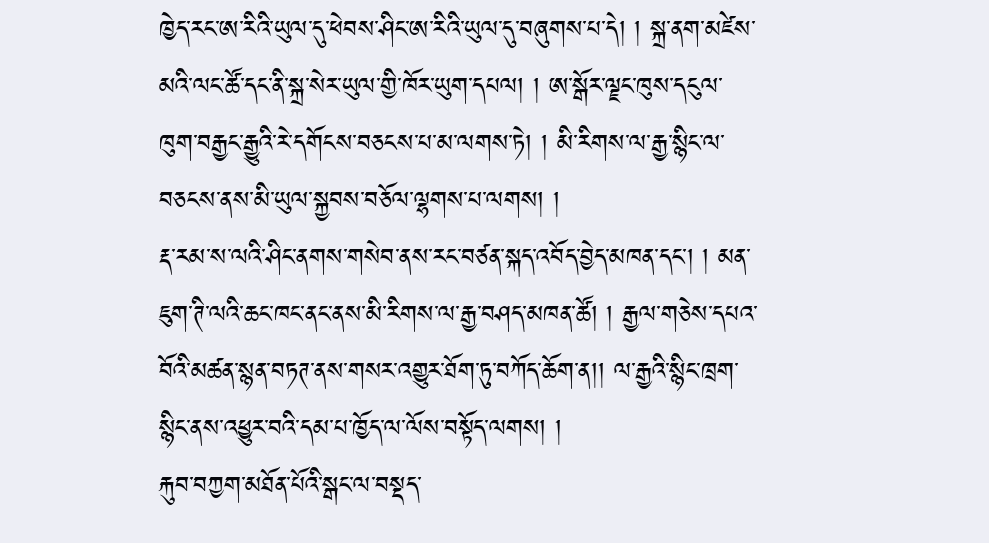ཁྱེད་རང་ཨ་རིའི་ཡུལ་དུ་ཕེབས་ཤིང་ཨ་རིའི་ཡུལ་དུ་བཞུགས་པ་དེ། ། སྐྲ་ནག་མཛེས་མའི་ལང་ཚོ་དང་ནི་སྐྲ་སེར་ཡུལ་གྱི་ཁོར་ཡུག་དཔལ། ། ཨ་སྒོར་ལྗང་ཁུས་དངུལ་ཁུག་བརྒྱང་རྒྱུའི་རེ་དགོངས་བཅངས་པ་མ་ལགས་ཏེ། ། མི་རིགས་ལ་རྒྱ་སྙིང་ལ་བཅངས་ནས་མི་ཡུལ་སྐྱབས་བཅོལ་ལྷགས་པ་ལགས། །
རྡ་རམ་ས་ལའི་ཤིང་ནགས་གསེབ་ནས་རང་བཙན་སྐད་འབོད་བྱེད་མཁན་དང་། ། མན་ཇུག་ཊི་ལའི་ཆང་ཁང་ནང་ནས་མི་རིགས་ལ་རྒྱ་བཤད་མཁན་ཚོ། ། རྒྱལ་གཅེས་དཔའ་བོའི་མཚན་སྙན་བཏཊ་ནས་གསར་འགྱུར་ཐོག་ཏུ་བཀོད་ཆོག་ན།། ལ་རྒྱའི་སྙིང་ཁྲག་སྙིང་ནས་འཕྱུར་བའི་དམ་པ་ཁྱོད་ལ་ལོས་བསྟོད་ལགས། །
རྐུབ་བཀྱག་མཐོན་པོའི་སྒང་ལ་བསྡད་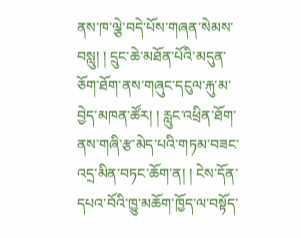ནས་ཁ་ལྕེ་བདེ་པོས་གཞན་སེམས་བསླུ། ། དྲུང་ཆེ་མཐོན་པོའི་མདུན་ཅོག་ཐོག་ནས་གཞུང་དངུལ་རྐུ་མ་བྱེད་མཁན་ཚོར། ། རླུང་འཕྲིན་ཐོག་ནས་གཞི་རྩ་མེད་པའི་གཏམ་བཟང་འདྲ་མིན་བཏང་ཆོག་ན། ། ངེས་དོན་དཔའ་བོའི་ཁྱུ་མཆོག་ཁྱོད་ལ་བསྟོད་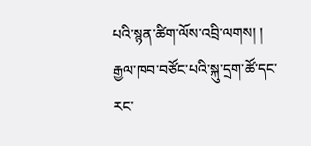པའི་སྙན་ཚིག་ལོས་འབྲི་ལགས། །
རྒྱལ་ཁབ་བཙོང་པའི་སྐུ་དྲག་ཚོ་དང་རང་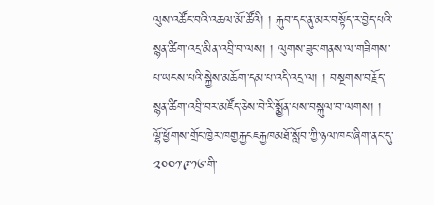ལུས་འཚོང་བའི་འཆལ་མོ་ཚོའི། ། རྐུབ་དང་ནུ་མར་བསྟོད་ར་བྱེད་པའི་སྙན་ཚིག་འདྲ་མིན་འབྲི་བ་ལས། ། ལུགས་ཟུང་གནས་ལ་གཟིགས་པ་ཡངས་པའི་སྐྱེས་མཆོག་དམ་པ་འདི་འདྲ་ལ། ། བསྔགས་བརྗོད་སྙན་ཚིག་འབྲི་བར་མཛོད་ཅེས་བེ་རི་སྨྱོན་པས་བསྐུལ་བ་ལགས། །
ལྷོ་ཕྱོགས་གྲོང་ཁྱེར་ཁགྱརྐྱངཇརྐྱཁམཐོ་སློབ་ཀྱི་ཉལ་ཁང་ཞིག་ནང་དུ་ ༢༠༠༡་༩་༡༦་གི་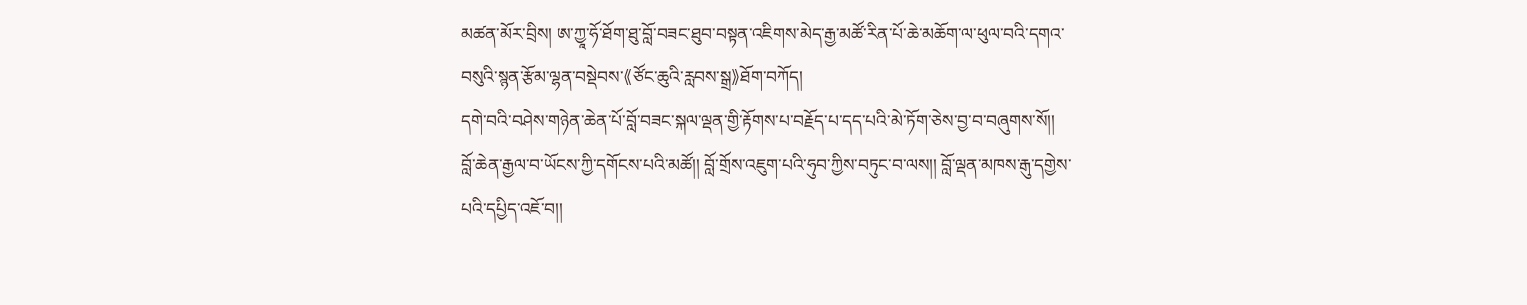མཚན་མོར་བྲིས། ཨ་ཀྱཱ་ཧོ་ཐོག་ཐུ་བློ་བཟང་ཐུབ་བསྟན་འཇིགས་མེད་རྒྱ་མཚོ་རིན་པོ་ཆེ་མཆོག་ལ་ཕུལ་བའི་དགའ་བསུའི་སྙན་རྩོམ་ལྷན་བསྡེབས་《ཙོང་ཆུའི་རླབས་སྒྲ》ཐོག་བཀོད།
དགེ་བའི་བཤེས་གཉེན་ཆེན་པོ་བློ་བཟང་སྐལ་ལྡན་གྱི་རྟོགས་པ་བརྗོད་པ་དད་པའི་མེ་ཏོག་ཅེས་བྱ་བ་བཞུགས་སོ།།
བློ་ཆེན་རྒྱལ་བ་ཡོངས་ཀྱི་དགོངས་པའི་མཚོ།། བློ་གྲོས་འཇུག་པའི་ཧུབ་ཀྱིས་བཏུང་བ་ལས།། བློ་ལྡན་མཁས་རྒུ་དགྱེས་པའི་དཔྱིད་འཇོ་བ།།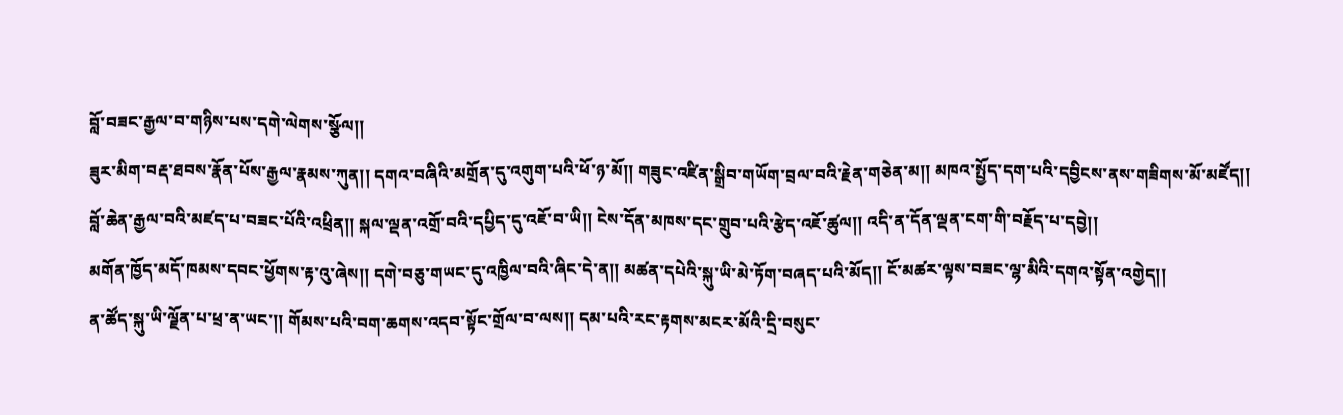བློ་བཟང་རྒྱལ་བ་གཉིས་པས་དགེ་ལེགས་སྩོལ།།
ཟུར་མིག་བརྡ་ཐབས་རྣོན་པོས་རྒྱལ་རྣམས་ཀུན།། དགའ་བཞིའི་མགྲོན་དུ་འགུག་པའི་ཕོ་ཉ་མོ།། གཟུང་འཛིན་སྒྲིབ་གཡོག་བྲལ་བའི་རྗེན་གཅེན་མ།། མཁའ་སྤྱོད་དག་པའི་དབྱིངས་ནས་གཟིགས་མོ་མཛོད།།
བློ་ཆེན་རྒྱལ་བའི་མཛད་པ་བཟང་པོའི་འཕྲིན།། སྐལ་ལྡན་འགྲོ་བའི་དཔྱིད་དུ་འཇོ་བ་ཡི།། ངེས་དོན་མཁས་དང་གྲུབ་པའི་རྩེད་འཇོ་ཚུལ།། འདི་ན་དོན་ལྡན་ངག་གི་བརྗོད་པ་དབྱེ།།
མགོན་ཁྱོད་མདོ་ཁམས་དབང་ཕྱོགས་རྟ་འུ་ཞེས།། དགེ་བཅུ་གཡང་དུ་འཁྱིལ་བའི་ཞིང་དེ་ན།། མཚན་དཔེའི་སྐུ་ཡི་མེ་ཏོག་བཞད་པའི་མོད།། ངོ་མཚར་ལྟས་བཟང་ལྷ་མིའི་དགའ་སྟོན་འགྱེད།།
ན་ཚོད་སྐུ་ཡི་ལྗོན་པ་ཕྲ་ན་ཡང་།། གོམས་པའི་བག་ཆགས་འདབ་སྟོང་གྲོལ་བ་ལས།། དམ་པའི་རང་རྟགས་མངར་མོའི་དྲི་བསུང་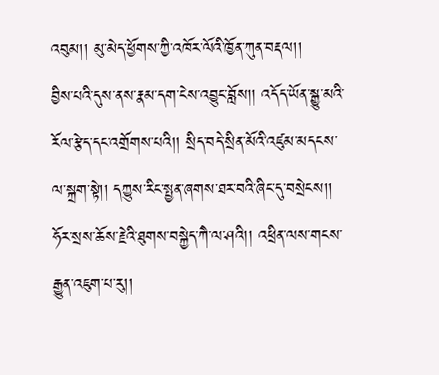འབུམ།། མུ་མེད་ཕྱོགས་ཀྱི་འཁོར་ལོའི་ཁྱོན་ཀུན་བརྡལ།།
བྱིས་པའི་དུས་ནས་རྣམ་དག་ངེས་འབྱུང་བློས།། འདོད་ཡོན་སྒྱུ་མའི་རོལ་རྩེད་དང་འགྲོགས་པའི།། སྲིད་བདེ་སྲིན་མོའི་འཛུམ་མདངས་ལ་སྐྲག་སྟེ།། དཀྱུས་རིང་སྤྱན་ཞགས་ཐར་བའི་ཞིང་དུ་བསྲེངས།།
ཧོར་སྲས་ཆོས་རྗེའི་ཐུགས་བསྐྱེད་ཀཻ་ལ་ཤའི།། འཕྲིན་ལས་གངས་རྒྱུན་འཇུག་པ་རུ།།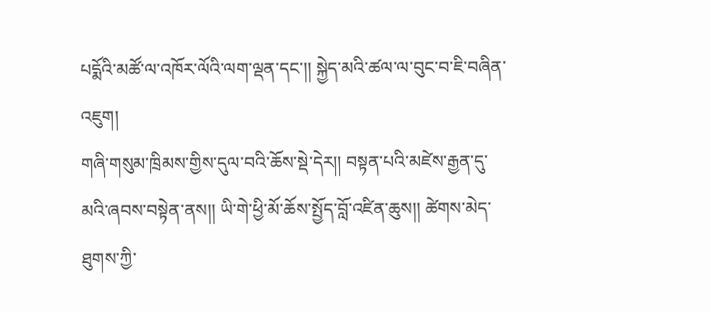པདྨོའི་མཚོ་ལ་འཁོར་ལོའི་ལག་ལྡན་དང་།། སྐྱེད་མའི་ཚལ་ལ་བུང་བ་ཇི་བཞིན་འཇུག།
གཞི་གསུམ་ཁྲིམས་གྱིས་དུལ་བའི་ཆོས་སྡེ་དེར།། བསྟན་པའི་མཛེས་རྒྱན་དུ་མའི་ཞབས་བསྟེན་ནས།། ཡི་གེ་ཕྱི་མོ་ཆོས་སྤྱོད་བློ་འཛིན་ཆུས།། ཚེགས་མེད་ཐུགས་ཀྱི་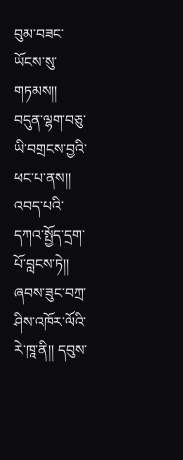བུམ་བཟང་ཡོངས་སུ་གཏམས།།
བདུན་ལྷག་བཅུ་ཡི་བགྲངས་བྱའི་ཕང་པ་ནས།། འབད་པའི་དཀའ་སྤྱོད་དྲག་པོ་བླངས་ཏེ།། ཞབས་ཟུང་བཀྲ་ཤིས་འཁོར་ལོའི་རེ་ཁཱ་ནི།། དབུས་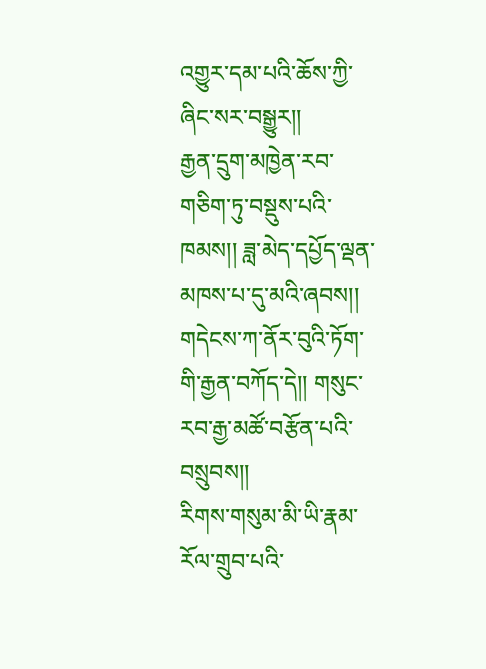འགྱུར་དམ་པའི་ཆོས་ཀྱི་ཞིང་སར་བསྒྱུར།།
རྒྱན་དྲུག་མཁྱེན་རབ་གཅིག་ཏུ་བསྡུས་པའི་ཁམས།། ཟླ་མེད་དཔྱོད་ལྡན་མཁས་པ་དུ་མའི་ཞབས།། གདེངས་ཀ་ནོར་བུའི་ཏོག་གི་རྒྱན་བཀོད་དེ།། གསུང་རབ་རྒྱ་མཚོ་བརྩོན་པའི་བསྲུབས།།
རིགས་གསུམ་མི་ཡི་རྣམ་རོལ་གྲུབ་པའི་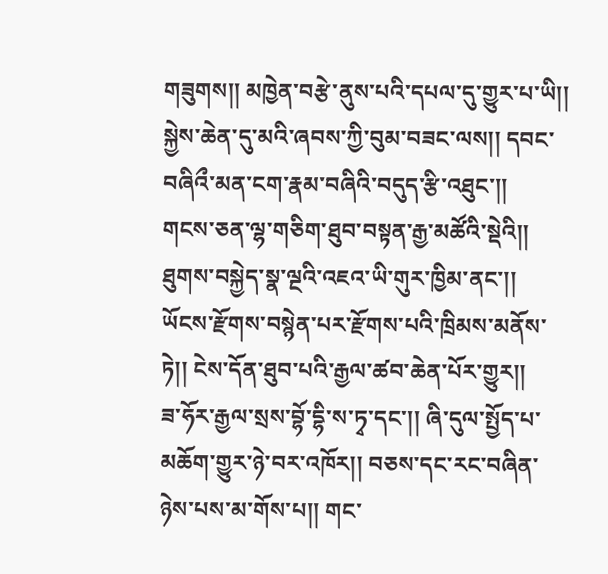གཟུགས།། མཁྱེན་བརྩེ་ནུས་པའི་དཔལ་དུ་གྱུར་པ་ཡི།། སྐྱེས་ཆེན་དུ་མའི་ཞབས་ཀྱི་བུམ་བཟང་ལས།། དབང་བཞིའྀ་མན་ངག་རྣམ་བཞིའི་བདུད་རྩི་འཐུང་།།
གངས་ཅན་ལྷ་གཅིག་ཐུབ་བསྟན་རྒྱ་མཚོའི་སྡེའི།། ཐུགས་བསྐྱེད་སྣ་ལྔའི་འཇའ་ཡི་གུར་ཁྱིམ་ནང་།། ཡོངས་རྫོགས་བསྙེན་པར་རྫོགས་པའི་ཁྲིམས་མནོས་ཏེ།། ངེས་དོན་ཐུབ་པའི་རྒྱལ་ཚབ་ཆེན་པོར་གྱུར།།
ཟ་ཧོར་རྒྱལ་སྲས་བྷོ་དྷི་ས་ཏྭ་དང་།། ཞི་དུལ་སྤྱོད་པ་མཆོག་གྱུར་ཉེ་བར་འཁོར།། བཅས་དང་རང་བཞིན་ཉེས་པས་མ་གོས་པ།། གང་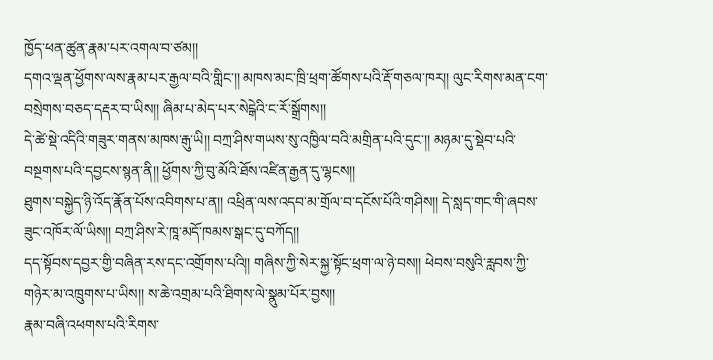ཁྱོད་ཕན་ཚུན་རྣམ་པར་འགལ་བ་ཙམ།།
དགའ་ལྡན་ཕྱོགས་ལས་རྣམ་པར་རྒྱལ་བའི་གླིང་།། མཁས་མང་ཁྲི་ཕྲག་ཚོགས་པའི་རྡོ་གཅལ་ཁར།། ལུང་རིགས་མན་ངག་བསྲེགས་བཅད་དརྡར་བ་ཡིས།། ཞིམ་པ་མེད་པར་སེངྒེའི་ང་རོ་སྒྲོགས།།
དེ་ཚེ་སྡེ་འདིའི་གཟུར་གནས་མཁས་རྒུ་ཡི།། བཀྲ་ཤིས་གཡས་སུ་འཁྱིལ་བའི་མགྲིན་པའི་དུང་།། མཉམ་དུ་སྡེབ་པའི་བསྔགས་པའི་དབྱངས་སྙན་ནི།། ཕྱོགས་ཀྱི་བུ་མོའི་ཐོས་འཛིན་རྒྱན་དུ་ལྷངས།།
ཐུགས་བསྐྱེད་ཉི་འོད་རྣོན་པོས་འབིགས་པ་ན།། འཕྲིན་ལས་འདབ་མ་གྲོལ་བ་དངོས་པོའི་གཤིས།། དེ་སླད་གང་གི་ཞབས་ཟུང་འཁོར་ལོ་ཡིས།། བཀྲ་ཤིས་རེ་ཁཱ་མདོ་ཁམས་སྒང་དུ་བཀོད།།
དད་སྟོབས་དབྱར་གྱི་བཞིན་རས་དང་འགྲོགས་པའི།། གཞིས་ཀྱི་སེར་སྐྱ་སྟོང་ཕྲག་ལ་ཉེ་བས།། ཕེབས་བསུའི་རླབས་ཀྱི་གཉེར་མ་འཁྲུགས་པ་ཡིས།། ས་ཆེ་འགྲམ་པའི་ཐིགས་ལེ་སྣུམ་པོར་བྱས།།
རྣམ་བཞི་འཕགས་པའི་རིགས་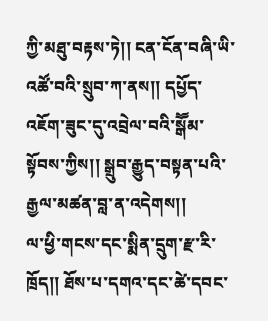ཀྱི་མཐུ་བརྟས་ཏེ།། ངན་ངོན་བཞི་ཡི་འཚོ་བའི་སྲུབ་ཀ་ནས།། དཔྱོད་འཇོག་ཟུང་དུ་འབྲེལ་བའི་སྒཽམ་སྟོབས་ཀྱིས།། སྒྲུབ་རྒྱུད་བསྟན་པའི་རྒྱལ་མཚན་བླ་ན་འདེགས།།
ལ་ཕྱི་གངས་དང་སྨིན་དྲུག་རྫ་རི་ཁྲོད།། ཐོས་པ་དགའ་དང་ཚེ་དབང་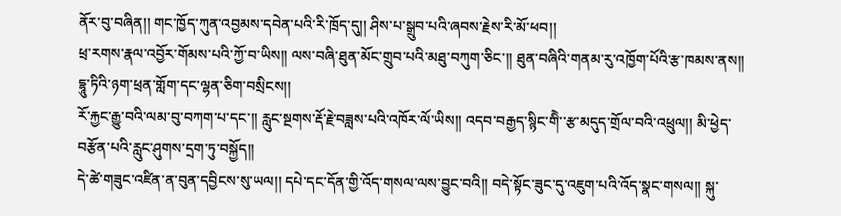ནོར་བུ་བཞིན།། གང་ཁྱོད་ཀུན་འབྱམས་དབེན་པའི་རི་ཁྲོད་དུ།། ཤིས་པ་སྒྲུབ་པའི་ཞབས་རྗེས་རི་མོ་ཕབ།།
ཕྲ་རགས་རྣལ་འབྱོར་གོམས་པའི་ཀྱོ་བ་ཡིས།། ལས་བཞི་ཐུན་མོང་གྲུབ་པའི་མཐུ་བཀུག་ཅིང་།། ཐུན་བཞིའི་གནམ་རུ་འཁྱོག་པོའི་རྩ་ཁམས་ནས།། དྷཱུ་ཏིའི་ཉག་ཕྲན་གློག་དང་ལྷན་ཅིག་བསྲིངས།།
རོ་རྐྱང་རྒྱུ་བའི་ལམ་བུ་བཀག་པ་དང་།། རླུང་སྔགས་རྡོ་རྗེ་བཟླས་པའི་འཁོར་ལོ་ཡིས།། འདབ་བརྒྱད་སྙིང་གིེ་་རྩ་མདུད་གྲོལ་བའི་འཕྲུལ།། མི་ཕྱེད་བརྩོན་པའི་རླུང་ཤུགས་དྲག་ཏུ་བསྐྱོད།།
དེ་ཚེ་གཟུང་འཛིན་ན་བུན་དབྱིངས་སུ་ཡལ།། དཔེ་དང་དོན་གྱི་འོད་གསལ་ལས་བྱུང་བའི།། བདེ་སྟོང་ཟུང་དུ་འཇུག་པའི་འོད་སྣང་གསལ།། སྐུ་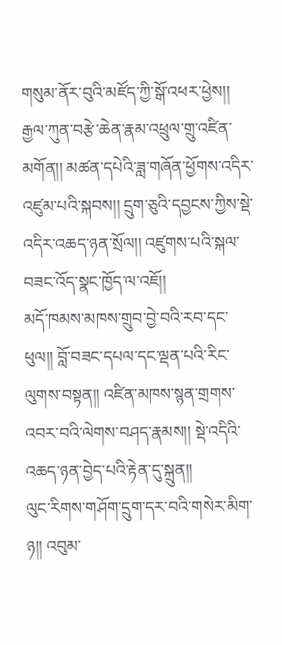གསུམ་ནོར་བུའི་མཛོད་ཀྱི་སྒོ་འཕར་ཕྱེས།།
རྒྱལ་ཀུན་བརྩེ་ཆེན་རྣམ་འཕྲུལ་གྲུ་འཛིན་མགོན།། མཚན་དཔེའི་ཟླ་གཞོན་ཕྱོགས་འདིར་འཛུམ་པའི་སྐབས།། དྲུག་ཅུའི་དབྱངས་ཀྱིས་སྡེ་འདིར་འཆད་ཉན་སྲོལ།། འཛུགས་པའི་སྐལ་བཟང་འོད་སྣང་ཁྱོད་ལ་འཇོ།།
མདོ་ཁམས་མཁས་གྲུབ་བྱེ་བའི་རབ་དང་ཕུལ།། བློ་བཟང་དཔལ་དང་ལྡན་པའི་རིང་ལུགས་བསྟན།། འཛིན་མཁས་སྙན་གྲགས་འབར་བའི་ལེགས་བཤད་རྣམས།། སྡེ་འདིའི་འཆད་ཉན་བྱེད་པའི་རྟེན་དུ་སྐྲུན།།
ལུང་རིགས་གཤོག་དྲུག་དར་བའི་གསེར་མིག་ཉ།། འབུམ་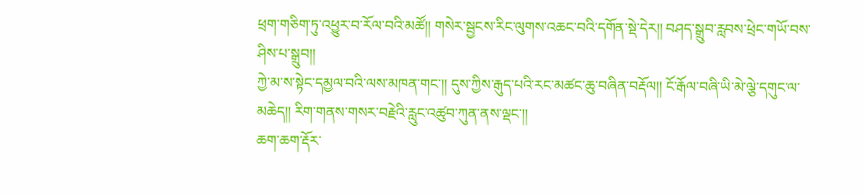ཕྲག་གཅིག་ཏུ་འཕྱུར་བ་རོལ་བའི་མཚོ།། གསེར་སྦྱངས་རིང་ལུགས་འཆང་བའི་དགོན་སྡེ་དེར།། བཤད་སྒྲུབ་རླབས་ཕྲེང་གཡོ་བས་ཤིས་པ་སྒྲུབ།།
ཀྱེ་མ་ས་སྟེང་དམྱལ་བའི་ལས་མཁན་གང་།། དུས་ཀྱིས་རྒུད་པའི་རང་མཚང་ཆུ་བཞིན་བརྡོལ།། ངོ་རྒོལ་བཞི་ཡི་མེ་ལྕེ་དགུང་ལ་མཆེད།། རིག་གནས་གསར་བརྗེའི་རླུང་འཚུབ་ཀུན་ནས་ལྡང་།།
ཆག་ཆག་རྡོར་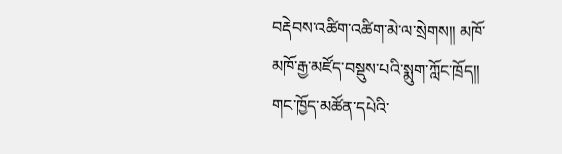བརྡེབས་འཚིག་འཚིག་མེ་ལ་སྲེགས།། མཁོ་མཁོ་རྒྱ་མཛོད་བསྡུས་པའི་སྨུག་ཀློང་ཁྲོད།། གང་ཁྱོད་མཚོན་དཔེའི་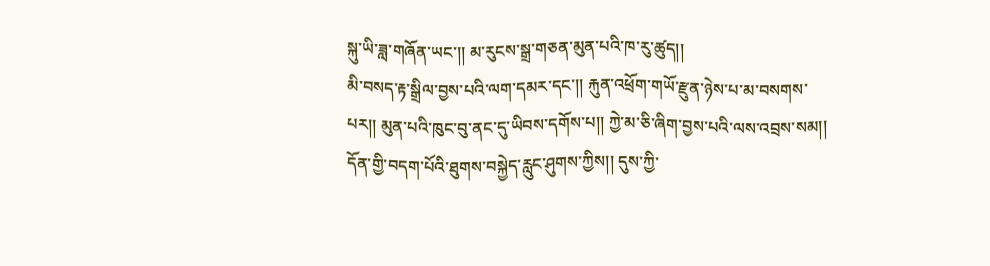སྐུ་ཡི་ཟླ་གཞོན་ཡང་།། མ་རུངས་སྒྲ་གཅན་མུན་པའི་ཁ་རུ་ཚུད།།
མི་བསད་རྟ་སྒྲིལ་བྱས་པའི་ལག་དམར་དང་།། རྐུན་འཕྲོག་གཡོ་རྫུན་ཉེས་པ་མ་བསགས་པར།། མུན་པའི་ཁུང་བུ་ནང་དུ་ཡིབས་དགོས་པ།། ཀྱེ་མ་ཅི་ཞིག་བྱས་པའི་ལས་འབྲས་སམ།།
དོན་གྱི་བདག་པོའི་ཐུགས་བསྐྱེད་རླུང་ཤུགས་ཀྱིས།། དུས་ཀྱི་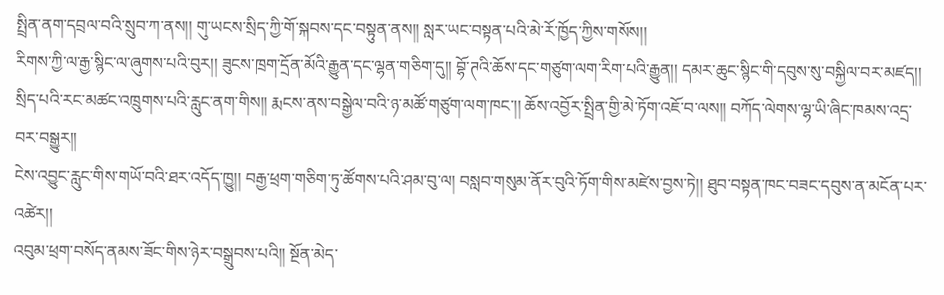སྤྲིན་ནག་དབྲལ་བའི་སྲུབ་ཀ་ནས།། གུ་ཡངས་སྲིད་ཀྱི་གོ་སྐབས་དང་བསྟུན་ནས།། སླར་ཡང་བསྟན་པའི་མེ་རོ་ཁྱོད་ཀྱིས་གསོས།།
རིགས་ཀྱི་ལ་རྒྱ་སྙིང་ལ་ཞུགས་པའི་བུར།། ཟུངས་ཁྲག་དྲོན་མོའི་རྒྱུན་དང་ལྷན་གཅིག་དུ།། བྷོ་ཊའི་ཆོས་དང་གཙུག་ལག་རིག་པའི་རྒྱུན།། དམར་ཆུང་སྙིང་གི་དབུས་སུ་བསྐྱིལ་བར་མཛད།།
སྲིད་པའི་རང་མཚང་འཁྲུགས་པའི་རླུང་ནག་གིས།། རྨངས་ནས་བསྒྱེལ་བའི་ཉ་མཚོ་གཙུག་ལག་ཁང་།། ཆོས་འབྱོར་སྤྲིན་གྱི་མེ་ཏོག་འཇོ་བ་ལས།། བཀོད་ལེགས་ལྷ་ཡི་ཞིང་ཁམས་འདྲ་བར་བསྒྱུར།།
ངེས་འབྱུང་རླུང་གིས་གཡོ་བའི་ཐར་འདོད་ཁྱུ།། བརྒྱ་ཕྲག་གཅིག་ཏུ་ཚོགས་པའི་ཤམ་བུ་ལ། བསླབ་གསུམ་ནོར་བུའི་ཏོག་གིས་མཛེས་བྱས་ཏེ།། ཐུབ་བསྟན་ཁང་བཟང་དབུས་ན་མངོན་པར་འཚེར།།
འབུམ་ཕྲག་བསོད་ནམས་ཟོང་གིས་ཉེར་བསྒྲུབས་པའི།། སྔོན་མེད་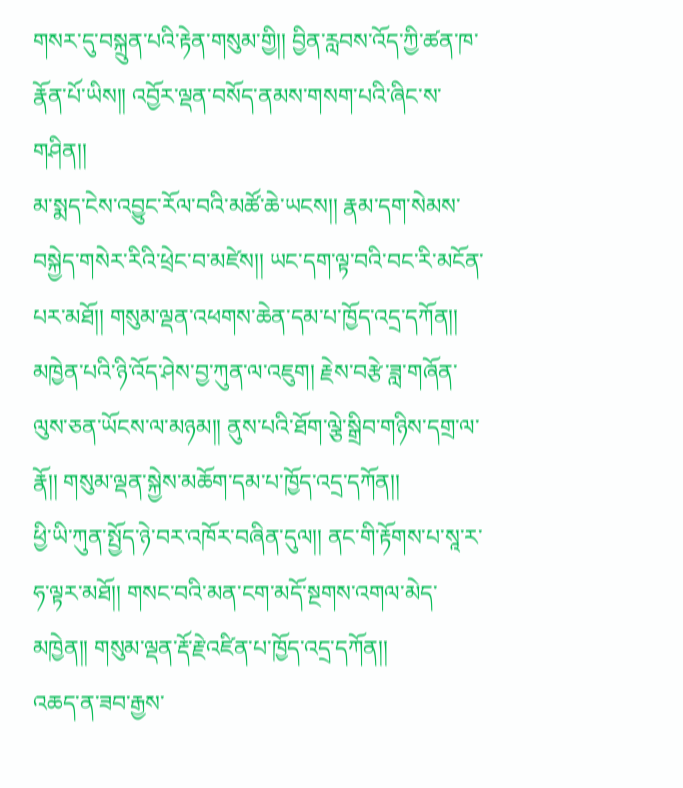གསར་དུ་བསྐྲུན་པའི་རྟེན་གསུམ་གྱི།། བྱིན་རླབས་འོད་ཀྱི་ཚན་ཁ་རྣོན་པོ་ཡིས།། འབྱོར་ལྡན་བསོད་ནམས་གསག་པའི་ཞིང་ས་གཤིན།།
མ་སྨད་ངེས་འབྱུང་རོལ་བའི་མཚོ་ཆེ་ཡངས།། རྣམ་དག་སེམས་བསྐྱེད་གསེར་རིའི་ཕྲེང་བ་མཛེས།། ཡང་དག་ལྟ་བའི་བང་རི་མངོན་པར་མཐོ།། གསུམ་ལྡན་འཕགས་ཆེན་དམ་པ་ཁྱོད་འདྲ་དཀོན།།
མཁྱེན་པའི་ཉི་འོད་ཤེས་བྱ་ཀུན་ལ་འཇུག། རྗེས་བརྩེ་ཟླ་གཞོན་ལུས་ཅན་ཡོངས་ལ་མཉམ།། ནུས་པའི་ཐོག་ལྕེ་སྒྲིབ་གཉིས་དགྲ་ལ་རྣོ།། གསུམ་ལྡན་སྐྱེས་མཆོག་དམ་པ་ཁྱོད་འདྲ་དཀོན།།
ཕྱི་ཡི་ཀུན་སྤྱོད་ཉེ་བར་འཁོར་བཞིན་དུལ།། ནང་གི་རྟོགས་པ་སཱ་ར་ཧ་ལྟར་མཐོ།། གསང་བའི་མན་ངག་མདོ་སྔགས་འགལ་མེད་མཁྱེན།། གསུམ་ལྡན་རྡོ་རྗེ་འཛིན་པ་ཁྱོད་འདྲ་དཀོན།།
འཆད་ན་ཟབ་རྒྱས་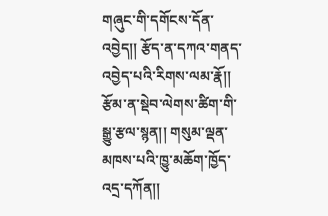གཞུང་གི་དགོངས་དོན་འབྱེད།། རྩོད་ན་དཀའ་གནད་འབྱེད་པའི་རིགས་ལམ་རྣོ།། རྩོམ་ན་སྡེབ་ལེགས་ཚིག་གི་སྒྱུ་རྩལ་སྙན།། གསུམ་ལྡན་མཁས་པའི་ཁྱུ་མཆོག་ཁྱོད་འདྲ་དཀོན།།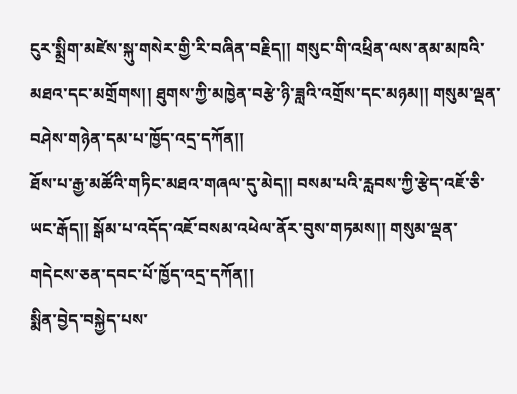ངུར་སྨྲིག་མཛེས་སྐུ་གསེར་གྱི་རི་བཞིན་བརྗིད།། གསུང་གི་འཕྲིན་ལས་ནམ་མཁའི་མཐའ་དང་མགྲོགས།། ཐུགས་ཀྱི་མཁྱེན་བརྩེ་ཉི་ཟླའི་འགྲོས་དང་མཉམ།། གསུམ་ལྡན་བཤེས་གཉེན་དམ་པ་ཁྱོད་འདྲ་དཀོན།།
ཐོས་པ་རྒྱ་མཚོའི་གཏིང་མཐའ་གཞལ་དུ་མེད།། བསམ་པའི་རླབས་ཀྱི་རྩེད་འཇོ་ཅི་ཡང་རྒོད།། སྒོམ་པ་འདོད་འཇོ་བསམ་འཕེལ་ནོར་བུས་གཏམས།། གསུམ་ལྡན་གདེངས་ཅན་དབང་པོ་ཁྱོད་འདྲ་དཀོན།།
སྨིན་བྱེད་བསྐྱེད་པས་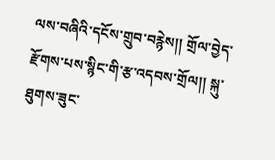ལས་བཞིའི་དངོས་གྲུབ་བརྙེས།། གྲོལ་བྱེད་རྫོགས་པས་སྙིང་གི་རྩ་འདབས་གྲོལ།། སྐུ་ཐུགས་ཟུང་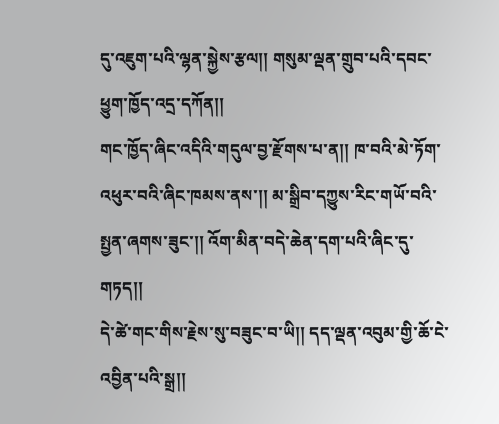དུ་འཇུག་པའི་ལྷན་སྐྱེས་རྩལ།། གསུམ་ལྡན་གྲུབ་པའི་དབང་ཕྱུག་ཁྱོད་འདྲ་དཀོན།།
གང་ཁྱོད་ཞིང་འདིའི་གདུལ་བྱ་རྫོགས་པ་ན།། ཁ་བའི་མེ་ཏོག་འཕུར་བའི་ཞིང་ཁམས་ནས་།། མ་སྒྲིབ་དཀྱུས་རིང་གཡོ་བའི་སྤྱན་ཞགས་ཟུང་།། འོག་མིན་བདེ་ཆེན་དག་པའི་ཞིང་དུ་གཏད།།
དེ་ཚེ་གང་གིས་རྗེས་སུ་བཟུང་བ་ཡི།། དད་ལྡན་འབུམ་གྱི་ཆོ་ངེ་འབྱིན་པའི་སྒྲ།།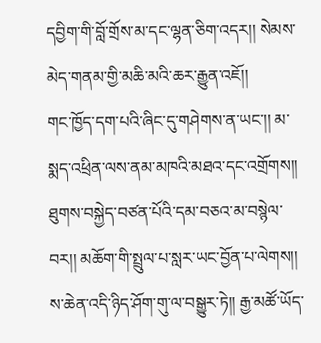དབྱིག་གི་བློ་གྲོས་མ་དང་ལྷན་ཅིག་འདར།། སེམས་མེད་གནམ་གྱི་མཆི་མའི་ཆར་རྒྱུན་འཇོ།།
གང་ཁྱོད་དག་པའི་ཞིང་དུ་གཤེགས་ན་ཡང་།། མ་སྨད་འཕྲིན་ལས་ནམ་མཁའི་མཐའ་དང་འགྲོགས།། ཐུགས་བསྐྱེད་བཙན་པོའི་དམ་བཅའ་མ་བསྙེལ་བར།། མཆོག་གི་སྤྲུལ་པ་སླར་ཡང་བྱོན་པ་ལེགས།།
ས་ཆེན་འདི་ཉིད་ཤོག་གུ་ལ་བསྒྱུར་ཏེ།། རྒྱ་མཚོ་ཡོད་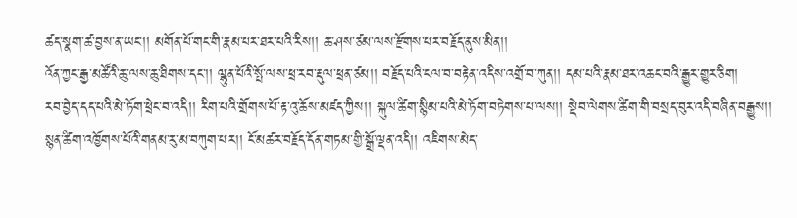ཚད་སྣག་ཚ་བྱས་ན་ཡང་།། མགོན་པོ་གང་གི་རྣམ་པར་ཐར་པའི་རིས།། ཆ་ཤས་ཙམ་ལས་རྫོགས་པར་བརྗོད་ནུས་མིན།།
འོན་ཀྱང་རྒྱ་མཚོའི་ཆུ་ལས་ཆུ་ཐིགས་དང་།། ལྷུན་པོའི་སྤོ་ལས་ཕྲ་རབ་རྡུལ་ཕྲན་ཙམ།། བརྗོད་པའི་ངལ་བ་བརྟེན་འདིས་འགྲོ་བ་ཀུན།། དམ་པའི་རྣམ་ཐར་འཆང་བའི་རྒྱུར་གྱུར་ཅིག།
རབ་བྱེད་དད་པའི་མེ་ཏོག་ཕྲེང་བ་འདི།། རིག་པའི་གྲོགས་པོ་རྟ་འུ་ཆོས་མཛད་ཀྱིས།། སྐུལ་ཚིག་སྙིམ་པའི་མེ་ཏོག་བཏེགས་པ་ལས།། སྡེབ་ལེགས་ཚིག་གི་བསྲད་བུར་འདི་བཞིན་བརྒྱུས།།
སྙན་ཚིག་འཁྱོགས་པོའི་གནམ་རུ་མ་བཀུག་པར།། ངོ་མཚར་བརྗོད་དོན་གཏམ་གྱི་སྒྲོ་ལྡན་འདི།། འཇིགས་མེད་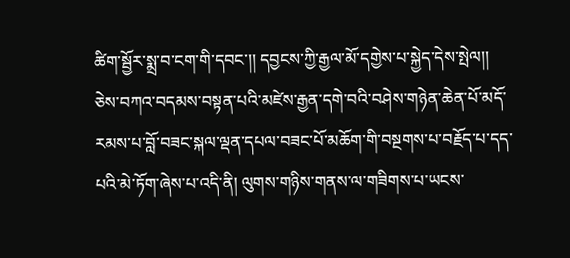ཚིག་སྦྱོར་སྨྲ་བ་ངག་གི་དབང་།། དབྱངས་ཀྱི་རྒྱལ་མོ་དགྱེས་པ་སྐྱེད་དེས་སྤེལ།།
ཅེས་བཀའ་བདམས་བསྟན་པའི་མཛེས་རྒྱན་དགེ་བའི་བཤེས་གཉེན་ཆེན་པོ་མདོ་རམས་པ་བློ་བཟང་སྐལ་ལྡན་དཔལ་བཟང་པོ་མཆོག་གི་བསྔགས་པ་བརྗོད་པ་དད་པའི་མེ་ཏོག་ཞེས་པ་འདི་ནི། ལུགས་གཉིས་གནས་ལ་གཟིགས་པ་ཡངས་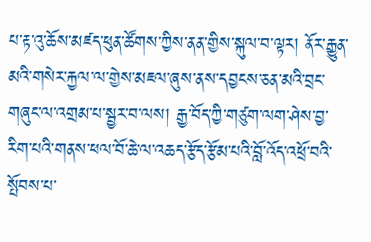པ་རྟ་འུ་ཆོས་མཛད་ཕུན་ཚོགས་ཀྱིས་ནན་གྱིས་སྐུལ་བ་ལྟར། ནོར་རྒྱུན་མའི་གསེར་རྐྱལ་ལ་གྱེས་མཇལ་ཞུས་ནས་དབྱངས་ཅན་མའི་བྲང་གཞུང་ལ་འགྲམ་པ་སྦྱར་བ་ལས། རྒྱ་བོད་ཀྱི་གཙུག་ལག་ཤེས་བྱ་རིག་པའི་གནས་ཕལ་བོ་ཆེ་ལ་འཆད་རྩོད་རྩོམ་པའི་བློ་འོད་འཕྲོ་བའི་སྤོབས་པ་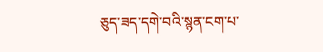ཅུད་ཟད་དགེ་བའི་སྙན་ངག་པ་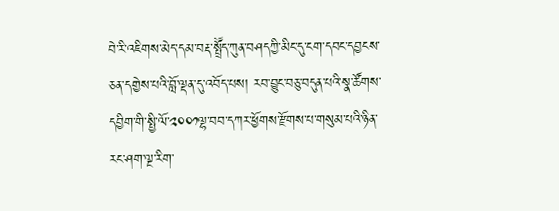བེ་རི་འཇིགས་མེད་དམ་བརྡ་སྤྲཽད་ཀུན་བཤདཀྱི་མིང་དུ་ངག་དབང་དབྱངས་ཅན་དགྱེས་པའི་བློ་ལྡན་དུ་འབོད་པས། རབ་བྱུང་བཅུ་བདུན་པའི་སྣ་ཚོགས་དབྱིག་གི་སྤྱི་ལོ་༢༠༠༡ལྷ་བབ་དཀར་ཕྱོགས་རྫོགས་པ་གསུམ་པའི་ཉིན་རང་ཤག་ལྔ་རིག་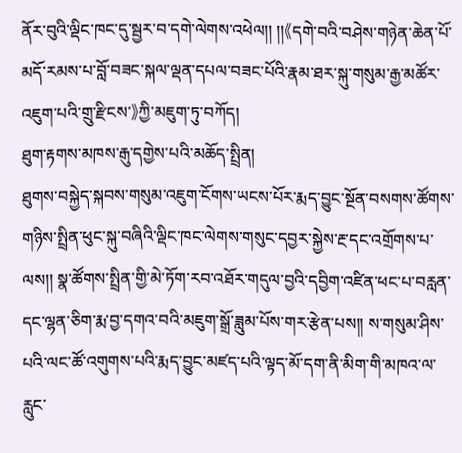ནོར་བུའི་ལྡིང་ཁང་དུ་སྦྱར་བ་དགེ་ལེགས་འཕེལ།། །།《དགེ་བའི་བཤེས་གཉེན་ཆེན་པོ་མདོ་རམས་པ་བློ་བཟང་སྐལ་ལྡན་དཔལ་བཟང་པོའི་རྣམ་ཐར་སྐུ་གསུམ་རྒྱ་མཚོར་འཇུག་པའི་གྲུ་རྫིངས་》ཀྱི་མཇུག་ཏུ་བཀོད།
ཐུག་རྟགས་མཁས་རྒུ་དགྱེས་པའི་མཆོད་སྤྲིན།
ཐུགས་བསྐྱེད་སྐབས་གསུམ་འཇུག་ངོགས་ཡངས་པོར་རྨད་བྱུང་སྔོན་བསགས་ཚོགས་གཉིས་སྤྲིན་ཕུང་སྐུ་བཞིའི་ལྡིང་ཁང་ལེགས་གསུང་དབྱར་སྐྱེས་རྔ་དང་འགྲོགས་པ་ལས།། སྣ་ཚོགས་སྤྲིན་གྱི་མེ་ཏོག་རབ་འཐོར་གདུལ་བྱའི་དབྱིག་འཛིན་ཕང་པ་བརླན་དང་ལྷན་ཅིག་རྨ་བྱ་དགའ་བའི་མཇུག་སྒྲོ་ཟླུམ་པོས་གར་རྩེན་པས།། ས་གསུམ་ཤིས་པའི་ལང་ཚོ་འགུགས་པའི་རྨད་བྱུང་མཛད་པའི་ལྟད་མོ་དག་ནི་མིག་གི་མཁའ་ལ་རླུང་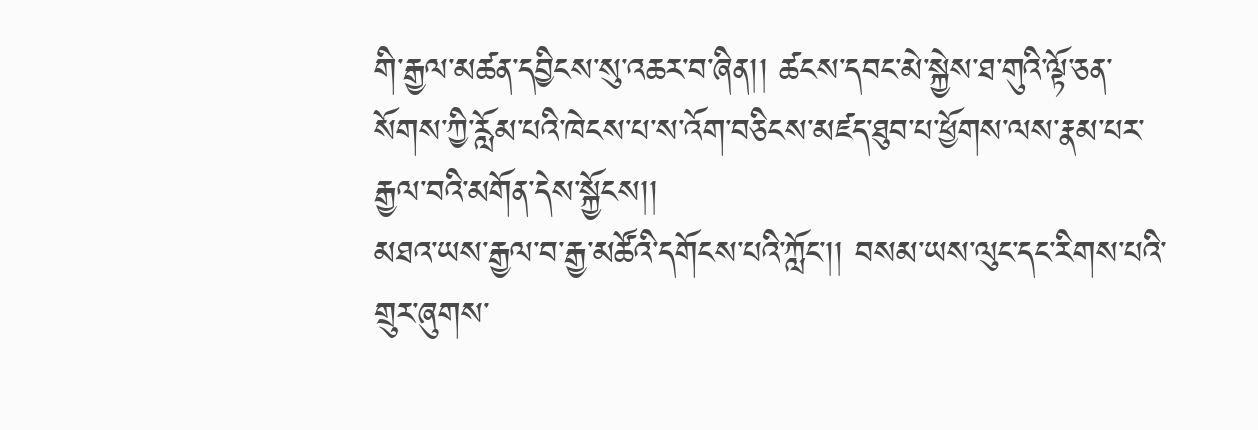གི་རྒྱལ་མཚན་དབྱིངས་སུ་འཆར་བ་ཞིན།། ཚངས་དབང་མེ་སྐྱེས་ཐ་གུའི་ལྟོ་ཅན་སོགས་ཀྱི་རློམ་པའི་ཁེངས་པ་ས་འོག་བཅིངས་མཛད་ཐུབ་པ་ཕྱོགས་ལས་རྣམ་པར་རྒྱལ་བའི་མགོན་དེས་སྐྱོངས།།
མཐའ་ཡས་རྒྱལ་བ་རྒྱ་མཚོའི་དགོངས་པའི་ཀློང་།། བསམ་ཡས་ལུང་དང་རིགས་པའི་གྲུར་ཞུགས་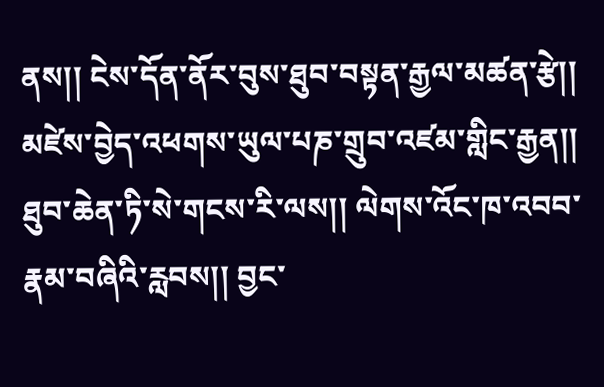ནས།། ངེས་དོན་ནོར་བུས་ཐུབ་བསྟན་རྒྱལ་མཚན་རྩེ།། མཛེས་བྱེད་འཕགས་ཡུལ་པཎ་གྲུབ་འཛམ་གླིང་རྒྱན།།
ཐུབ་ཆེན་ཏི་སེ་གངས་རི་ལས།། ལེགས་འོང་ཁ་འབབ་རྣམ་བཞིའི་རླབས།། བྱང་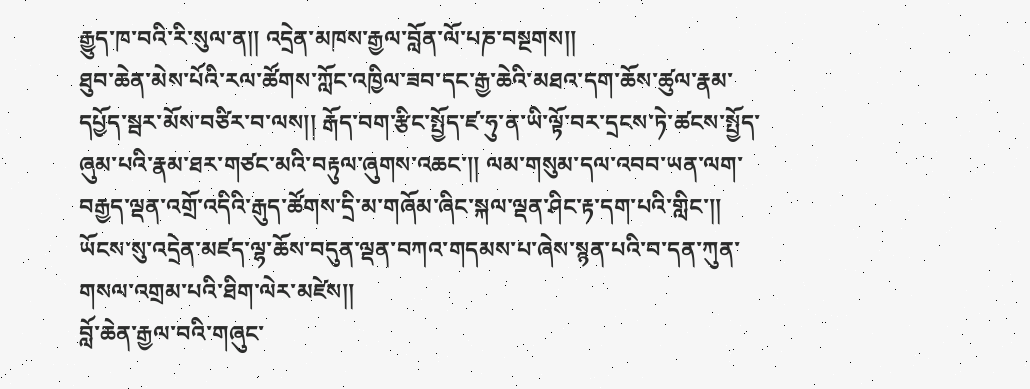རྒྱུད་ཁ་བའི་རི་སུལ་ན།། འདྲེན་མཁས་རྒྱལ་བློན་ལོ་པཎ་བསྔགས།།
ཐུབ་ཆེན་མེས་པོའི་རལ་ཚོགས་ཀློང་འཁྱིལ་ཟབ་དང་རྒྱ་ཆེའི་མཐའ་དག་ཆོས་ཚུལ་རྣམ་དཔྱོད་སྦར་མོས་བཙིར་བ་ལས།། རྒོད་བག་རྩིང་སྤྱོད་ཛ་ཧུ་ན་ཡི་ལྟོ་བར་དྲངས་ཏེ་ཚངས་སྤྱོད་ཞུམ་པའི་རྣམ་ཐར་གཙང་མའི་བརྟུལ་ཞུགས་འཆང་།། ལམ་གསུམ་དལ་འབབ་ཡན་ལག་བརྒྱད་ལྡན་འགྲོ་འདིའི་རྒུད་ཚོགས་དྲི་མ་གཞོམ་ཞིང་སྐལ་ལྡན་ཤིང་རྟ་དག་པའི་གླིང་།། ཡོངས་སུ་འདྲེན་མཛད་ལྷ་ཆོས་བདུན་ལྡན་བཀའ་གདམས་པ་ཞེས་སྙན་པའི་བ་དན་ཀུན་གསལ་འགྲམ་པའི་ཐིག་ལེར་མཛེས།།
བློ་ཆེན་རྒྱལ་བའི་གཞུང་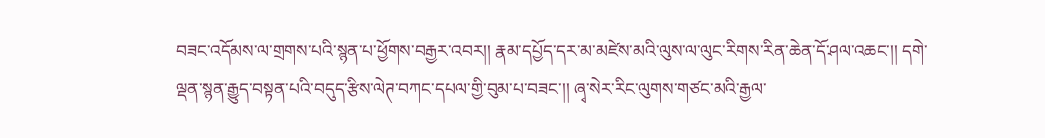བཟང་འདོམས་ལ་གྲགས་པའི་སྙན་པ་ཕྱོགས་བརྒྱར་འབར།། རྣམ་དཔྱོད་དར་མ་མཛེས་མའི་ལུས་ལ་ལུང་རིགས་རིན་ཆེན་དོ་ཤལ་འཆང་།། དགེ་ལྡན་སྙན་རྒྱུད་བསྟན་པའི་བདུད་རྩིས་ལེཊ་བཀང་དཔལ་གྱི་བུམ་པ་བཟང་།། ཞྭ་སེར་རིང་ལུགས་གཙང་མའི་རྒྱལ་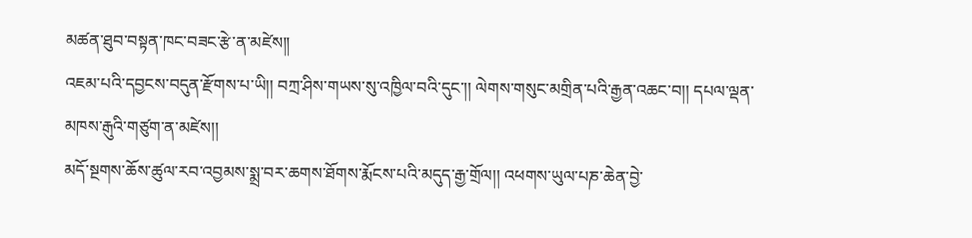མཚན་ཐུབ་བསྟན་ཁང་བཟང་རྩེ་ན་མཛེས།།
འཇམ་པའི་དབྱངས་བདུན་རྫོགས་པ་ཡི།། བཀྲ་ཤིས་གཡས་སུ་འཁྱིལ་བའི་དུང་།། ལེགས་གསུང་མགྲིན་པའི་རྒྱན་འཆང་བ།། དཔལ་ལྡན་མཁས་རྒུའི་གཙུག་ན་མཛེས།།
མདོ་སྔགས་ཆོས་ཚུལ་རབ་འབྱམས་སྨྲ་བར་ཆགས་ཐོགས་རྨོངས་པའི་མདུད་རྒྱ་གྲོལ།། འཕགས་ཡུལ་པཎ་ཆེན་བྱེ་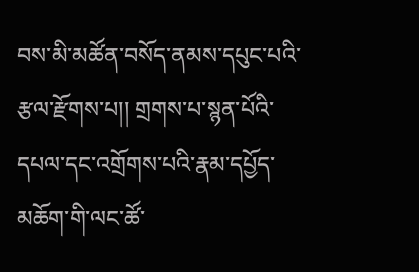བས་མི་མཚོན་བསོད་ནམས་དཔུང་པའི་རྩལ་རྫོགས་པ།། གྲགས་པ་སྙན་པོའི་དཔལ་དང་འགྲོགས་པའི་རྣམ་དཔྱོད་མཆོག་གི་ལང་ཚོ་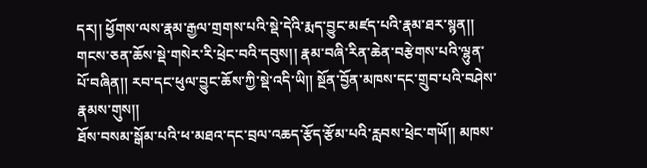དར།། ཕྱོགས་ལས་རྣམ་རྒྱལ་གྲགས་པའི་སྡེ་དེའི་རྨད་བྱུང་མཛད་པའི་རྣམ་ཐར་སྙན།།
གངས་ཅན་ཆོས་སྡེ་གསེར་རི་ཕྲེང་བའི་དབུས།། རྣམ་བཞི་རིན་ཆེན་བརྩེགས་པའི་ལྷུན་པོ་བཞིན།། རབ་དང་ཕུལ་བྱུང་ཆོས་ཀྱི་སྡེ་འདི་ཡི།། སྔོན་བྱོན་མཁས་དང་གྲུབ་པའི་བཤེས་རྣམས་གུས།།
ཐོས་བསམ་སྒོམ་པའི་ཕ་མཐའ་དང་བྲལ་འཆད་རྩོད་རྩོམ་པའི་རླབས་ཕྲེང་གཡོ།། མཁས་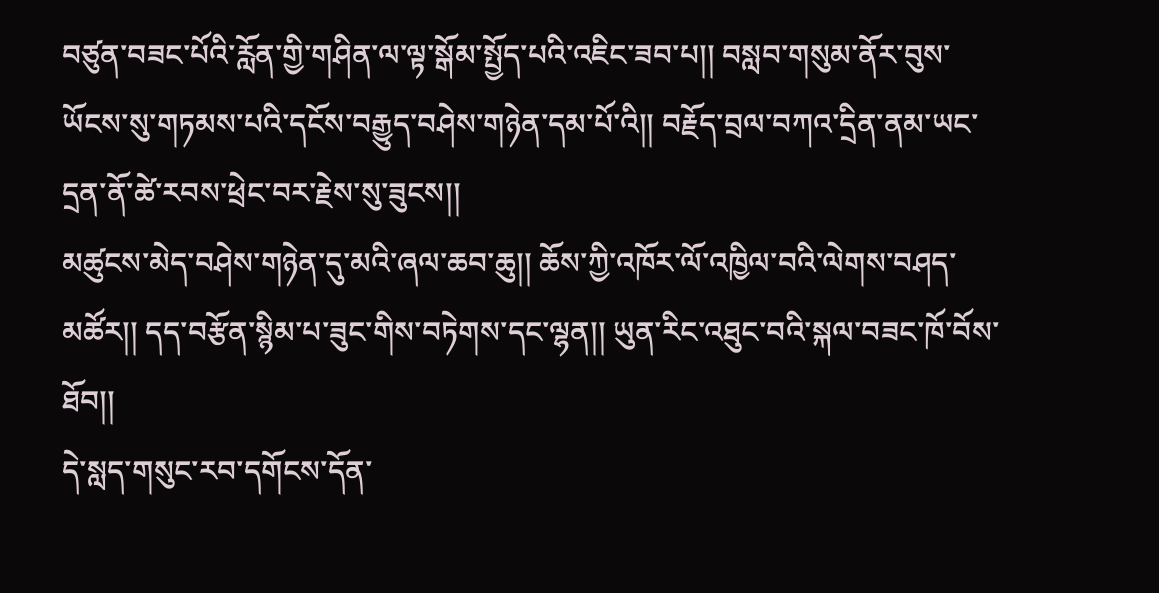བཙུན་བཟང་པོའི་རློན་གྱི་གཤིན་ལ་ལྟ་སྒོམ་སྤྱོད་པའི་འཇིང་ཟབ་པ།། བསླབ་གསུམ་ནོར་བུས་ཡོངས་སུ་གཏམས་པའི་དངོས་བརྒྱུད་བཤེས་གཉེན་དམ་པོ་འི།། བརྗོད་བྲལ་བཀའ་དྲིན་ནམ་ཡང་དྲན་ནོ་ཚེ་རབས་ཕྲེང་བར་རྗེས་སུ་ཟུངས།།
མཚུངས་མེད་བཤེས་གཉེན་དུ་མའི་ཞལ་ཆབ་ཆུ།། ཆོས་ཀྱི་འཁོར་ལོ་འཁྱིལ་བའི་ལེགས་བཤད་མཚོར།། དད་བརྩོན་སྙིམ་པ་ཟུང་གིས་བཏེགས་དང་ལྷན།། ཡུན་རིང་འཐུང་བའི་སྐལ་བཟང་ཁོ་བོས་ཐོབ།།
དེ་སླད་གསུང་རབ་དགོངས་དོན་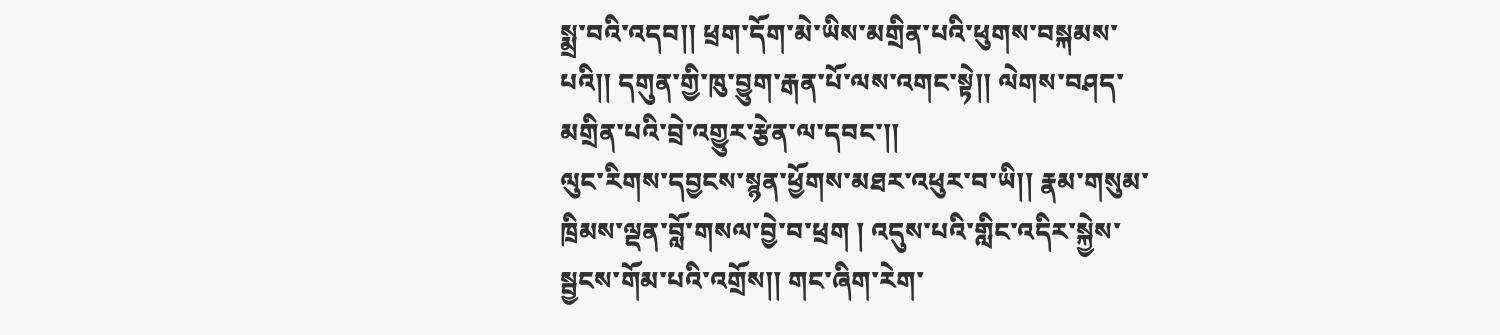སྨྲ་བའི་འདབ།། ཕྲག་དོག་མེ་ཡིས་མགྲིན་པའི་ཕུགས་བསྐམས་པའི།། དགུན་གྱི་ཁུ་བྱུག་རྒན་པོ་ལས་འགང་སྟེ།། ལེགས་བཤད་མགྲིན་པའི་བྲེ་འགྱུར་རྩེན་ལ་དབང་།།
ལུང་རིགས་དབྱངས་སྙན་ཕྱོགས་མཐར་འཕུར་བ་ཡི།། རྣམ་གསུམ་ཁྲིམས་ལྡན་བློ་གསལ་བྱེ་བ་ཕྲག ། འདུས་པའི་གླིང་འདིར་སྐྱེས་སྦྱངས་གོམ་པའི་འགྲོས།། གང་ཞིག་རེག་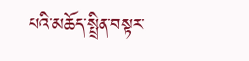པའི་མཆོད་སྤྲིན་བསྟར་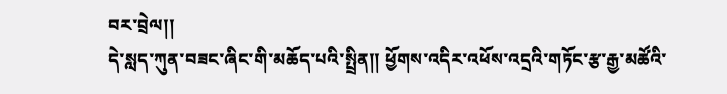བར་བྲེལ།།
དེ་སླད་ཀུན་བཟང་ཞིང་གི་མཆོད་པའི་སྤྲིན།། ཕྱོགས་འདིར་འཕོས་འདྲའི་གཏོང་རྩ་རྒྱ་མཚོའི་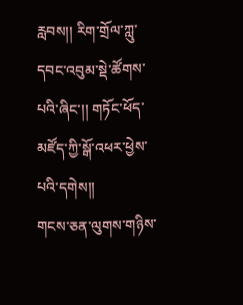རླབས།། རིག་གྲོལ་ཀླུ་དབང་འབུམ་སྡེ་ཚོགས་པའི་ཞིང་།། གཏོང་ཕོད་མཛོད་ཀྱི་སྒོ་འཕར་ཕྱེས་པའི་དགེས།།
གངས་ཅན་ལུགས་གཉིས་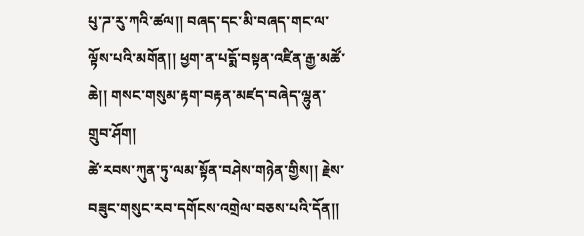པུ་ཌ་རུ་ཀའི་ཚལ།། བཞད་དང་མི་བཞད་གང་ལ་ལྟོས་པའི་མགོན།། ཕྱག་ན་པདྨོ་བསྟན་འཛིན་རྒྱ་མཚོ་ཆེ།། གསང་གསུམ་རྟག་བརྟན་མཛད་བཞེད་ལྷུན་གྲུབ་ཤོག།
ཚེ་རབས་ཀུན་ཏུ་ལམ་སྟོན་བཤེས་གཉེན་གྱིས།། རྗེས་བཟུང་གསུང་རབ་དགོངས་འགྲེལ་བཅས་པའི་དོན།།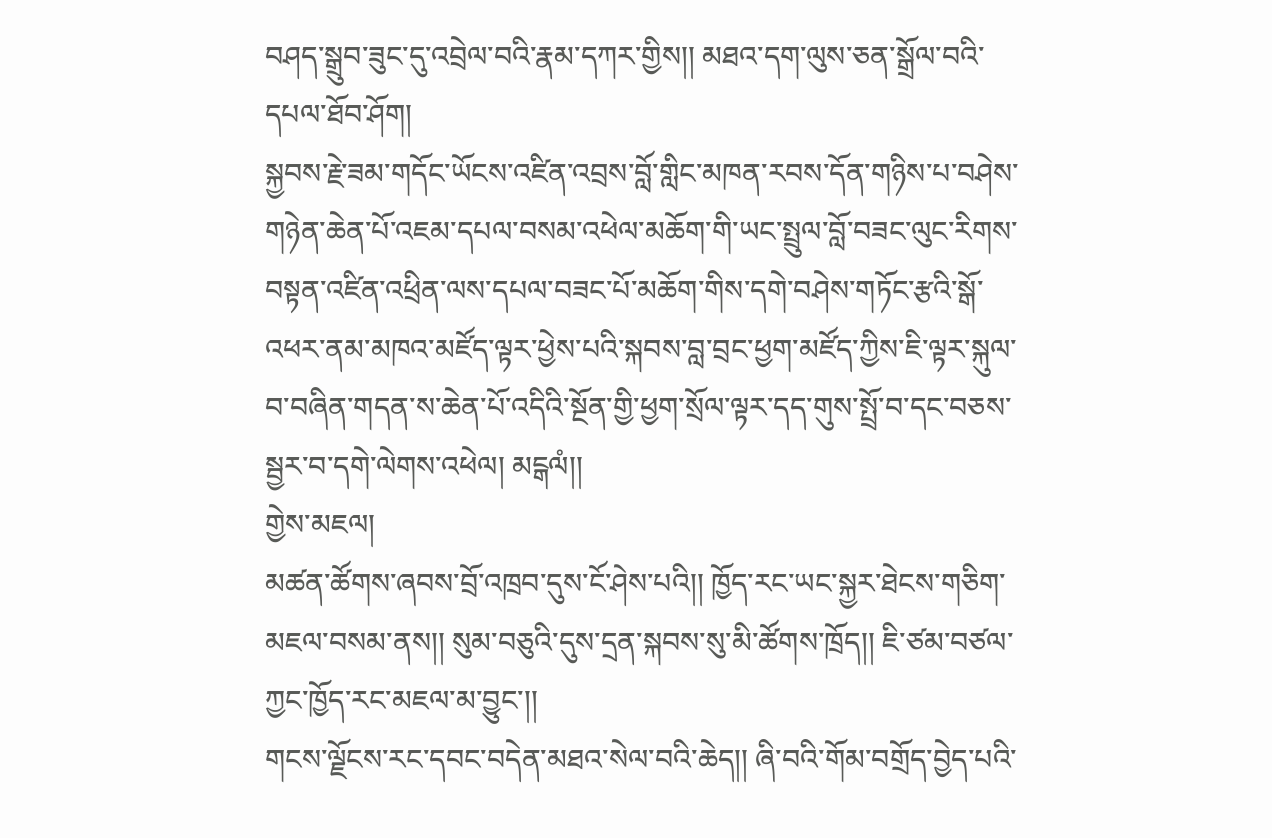བཤད་སྒྲུབ་ཟུང་དུ་འབྲེལ་བའི་རྣམ་དཀར་གྱིས།། མཐའ་དག་ལུས་ཅན་སྒྲོལ་བའི་དཔལ་ཐོབ་ཤོག།
སྐྱབས་རྗེ་ཟམ་གདོང་ཡོངས་འཛིན་འབྲས་བློ་གླིང་མཁན་རབས་དོན་གཉིས་པ་བཤེས་གཉེན་ཆེན་པོ་འཇམ་དཔལ་བསམ་འཕེལ་མཆོག་གི་ཡང་སྤྲུལ་བློ་བཟང་ལུང་རིགས་བསྟན་འཛིན་འཕྲིན་ལས་དཔལ་བཟང་པོ་མཆོག་གིས་དགེ་བཤེས་གཏོང་རྩའི་སྒོ་འཕར་ནམ་མཁའ་མཛོད་ལྟར་ཕྱེས་པའི་སྐབས་བླ་བྲང་ཕྱག་མཛོད་ཀྱིས་ཇི་ལྟར་སྐུལ་བ་བཞིན་གདན་ས་ཆེན་པོ་འདིའི་སྔོན་གྱི་ཕྱག་སྲོལ་ལྟར་དད་གུས་སྤྲོ་བ་དང་བཅས་སྦྱར་བ་དགེ་ལེགས་འཕེལ། མངྒལཾ།།
གྱེས་མཇལ།
མཚན་ཚོགས་ཞབས་བྲོ་འཁྲབ་དུས་ངོ་ཤེས་པའི།། ཁྱོད་རང་ཡང་སྐྱར་ཐེངས་གཅིག་མཇལ་བསམ་ནས།། སུམ་བཅུའི་དུས་དྲན་སྐབས་སུ་མི་ཚོགས་ཁྲོད།། ཇི་ཙམ་བཙལ་ཀྱང་ཁྱོད་རང་མཇལ་མ་བྱུང་།།
གངས་ལྗོངས་རང་དབང་བདེན་མཐའ་སེལ་བའི་ཆེད།། ཞི་བའི་གོམ་བགྲོད་བྱེད་པའི་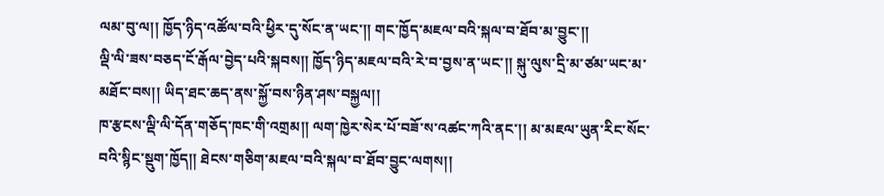ལམ་བུ་ལ།། ཁྱོད་ཉིད་འཚོལ་བའི་ཕྱིར་དུ་སོང་ན་ཡང་།། གང་ཁྱོད་མཇལ་བའི་སྐལ་བ་ཐོབ་མ་བྱུང་།།
ལྡི་ལི་ཟས་བཅད་ངོ་རྒོལ་བྱེད་པའི་སྐབས།། ཁྱོད་ཉིད་མཇལ་བའི་རེ་བ་བྱས་ན་ཡང་།། སྐུ་ལུས་དྲི་མ་ཙམ་ཡང་མ་མཐོང་བས།། ཡིད་ཐང་ཆད་ནས་སྐྱོ་བས་ཉིན་ཤས་བསྐྱལ།།
ཁ་རྩངས་ལྡི་ལི་དོན་གཅོད་ཁང་གི་འགྲམ།། ལག་ཁྱེར་སེར་པོ་བཟོ་ས་འཚང་ཀའི་ནང་།། མ་མཇལ་ཡུན་རིང་སོང་བའི་སྙིང་སྡུག་ཁྱོད།། ཐེངས་གཅིག་མཇལ་བའི་སྐལ་བ་ཐོབ་བྱུང་ལགས།།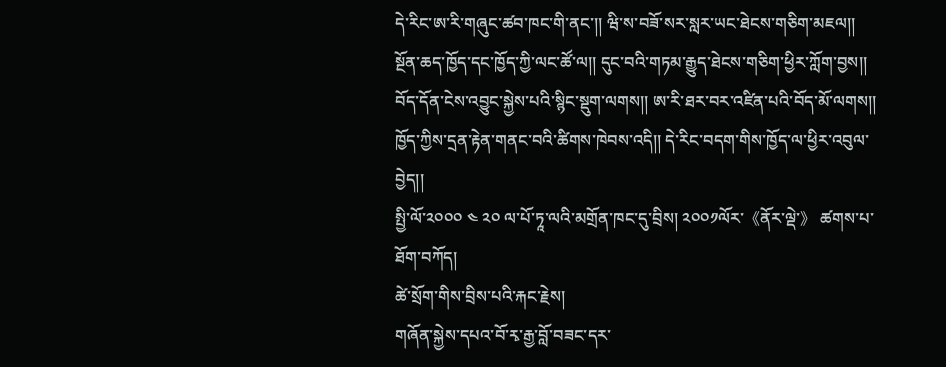དེ་རིང་ཨ་རི་གཞུང་ཚབ་ཁང་གི་ནང་།། ཝི་ས་བཟོ་སར་སླར་ཡང་ཐེངས་གཅིག་མཇལ།། སྔོན་ཆད་ཁྱོད་དང་ཁྱོད་ཀྱི་ལང་ཚོ་ལ།། དུང་བའི་གཏམ་རྒྱུད་ཐེངས་གཅིག་ཕྱིར་ཀློག་བྱས།།
བོད་དོན་ངེས་འབྱུང་སྐྱེས་པའི་སྙིང་སྡུག་ལགས།། ཨ་རི་ཐར་བར་འཛིན་པའི་བོད་མོ་ལགས།། ཁྱོད་ཀྱིས་དྲན་རྟེན་གནང་བའི་ཚིགས་ཁེབས་འདི།། དེ་རིང་བདག་གིས་ཁྱོད་ལ་ཕྱིར་འབུལ་བྱེད།།
སྤྱི་ལོ་༢༠༠༠ ༤ ༢༠ ལ་པོ་ཏཱ་ལའི་མགྲོན་ཁང་དུ་བྲིས། ༢༠༠༡ལོར་《ནོར་ལྡེ་》 ཚགས་པ་ཐོག་བཀོད།
ཚེ་སྲོག་གིས་བྲིས་པའི་རྐང་རྗེས།
གཞོན་སྐྱེས་དཔའ་བོ་རྭ་རྒྱ་བློ་བཟང་དར་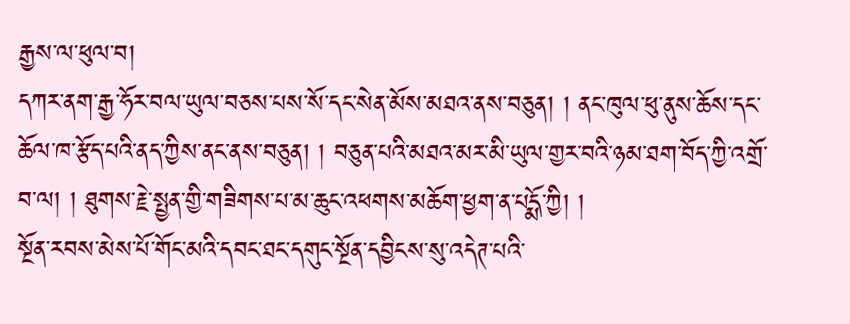རྒྱས་ལ་ཕུལ་བ།
དཀར་ནག་རྒྱ་ཧོར་བལ་ཡུལ་བཅས་པས་སོ་དང་སེན་མོས་མཐའ་ནས་བཅུན། ། ནང་ཁུལ་ཕུ་ནུས་ཆོས་དང་ཆོལ་ཁ་རྩོད་པའི་ནད་ཀྱིས་ནང་ནས་བཅུན། ། བཅུན་པའི་མཐའ་མར་མི་ཡུལ་གྱར་བའི་ཉམ་ཐག་བོད་ཀྱི་འགྲོ་བ་ལ། ། ཐུགས་རྗེ་སྤྱན་གྱི་གཟིགས་པ་མ་ཆུང་འཕགས་མཆོག་ཕྱག་ན་པདྨོ་ཀྱི། །
སྔོན་རབས་མེས་པོ་གོང་མའི་དབང་ཐང་དགུང་སྔོན་དབྱིངས་སུ་འདེཊ་པའི་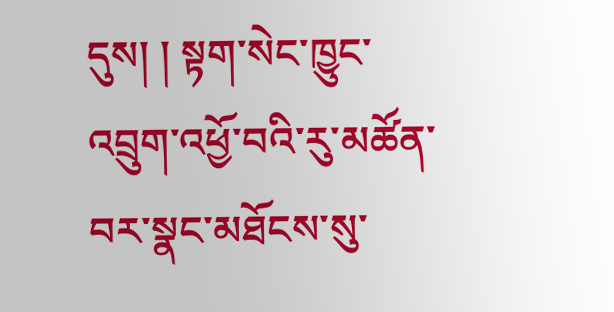དུས། ། སྟག་སེང་ཁྱུང་འབྲུག་འཕྱོ་བའི་རུ་མཚོན་བར་སྣང་མཐོངས་སུ་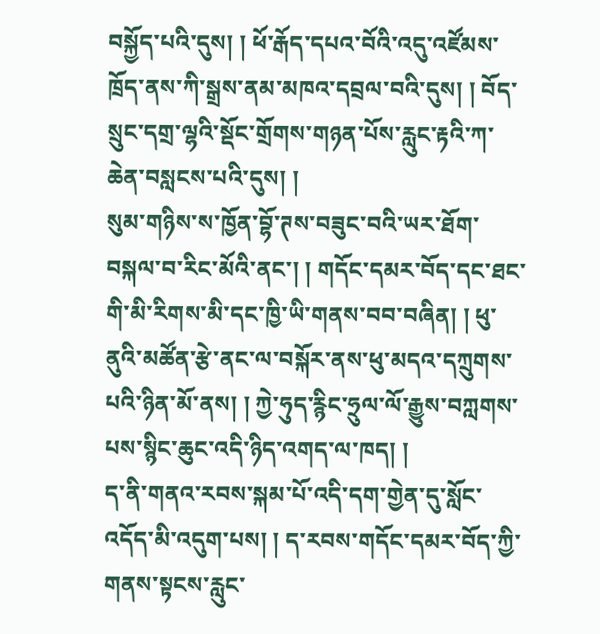བསྐྱོད་པའི་དུས། ། ཕོ་རྒོད་དཔའ་བོའི་འདུ་འཛོམས་ཁྲོད་ནས་ཀི་སྒྲས་ནམ་མཁའ་དབྲལ་བའི་དུས། ། བོད་སྲུང་དགྲ་ལྷའི་སྡོང་གྲོགས་གཉན་པོས་རླུང་རྟའི་ཀ་ཆེན་བསླངས་པའི་དུས། །
སུམ་གཉིས་ས་ཁྱོན་བྷོ་ཊས་བཟུང་བའི་ཡར་ཐོག་བསྐལ་བ་རིང་མོའི་ནང་། ། གདོང་དམར་བོད་དང་ཐང་གི་མི་རིགས་མི་དང་ཁྱི་ཡི་གནས་བབ་བཞིན། ། ཕུ་ནུའི་མཚོན་རྩེ་ནང་ལ་བསྐོར་ནས་ཕུ་མདའ་དཀྲུགས་པའི་ཉིན་མོ་ནས། ། ཀྱེ་ཧུད་རྙིང་ཧྲུལ་ལོ་རྒྱུས་བཀླགས་པས་སྙིང་ཆུང་འདི་ཉིད་འགད་ལ་ཁད། །
ད་ནི་གནའ་རབས་སྐམ་པོ་འདི་དག་གྱེན་དུ་སློང་འདོད་མི་འདུག་པས། ། ད་རབས་གདོང་དམར་བོད་ཀྱི་གནས་སྟངས་རླུང་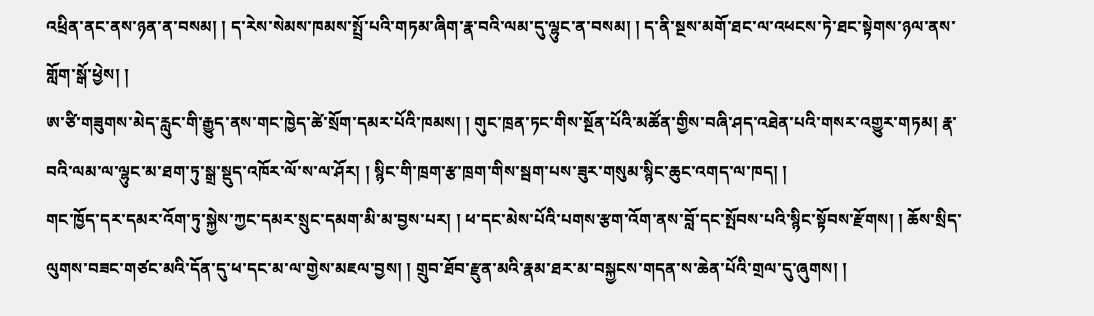འཕྲིན་ནང་ནས་ཉན་ན་བསམ། ། ད་རེས་སེམས་ཁམས་སྤྲོ་པའི་གཏམ་ཞིག་རྣ་བའི་ལམ་དུ་ལྷུང་ན་བསམ། ། ད་ནི་སྔས་མགོ་ཐང་ལ་འཕངས་ཏེ་ཐང་སྟེགས་ཉལ་ནས་གློག་སྒོ་ཕྱེས། །
ཨ་ཙི་གཟུགས་མེད་རླུང་གི་རྒྱུད་ནས་གང་ཁྱེད་ཚེ་སྲོག་དམར་པོའི་ཁམས། ། གུང་ཁྲན་ཏང་གིས་སྔོན་པོའི་མཚོན་གྱིས་བཞི་ཤད་འཐེན་པའི་གསར་འགྱུར་གཏམ། རྣ་བའི་ལམ་ལ་ལྷུང་མ་ཐག་ཏུ་སྒྲ་སྡུད་འཁོར་ལོ་ས་ལ་ཤོར། ། སྙིང་གི་ཁྲག་རྩ་ཁྲག་གིས་སྦག་པས་ཟུར་གསུམ་སྙིང་ཆུང་འགད་ལ་ཁད། །
གང་ཁྱོད་དར་དམར་འོག་ཏུ་སྐྱེས་ཀྱང་དམར་སྲུང་དམག་མི་མ་བྱས་པར། ། ཕ་དང་མེས་པོའི་པགས་རྩག་འོག་ནས་བློ་དང་སྤོབས་པའི་སྙིང་སྟོབས་རྫོགས། ། ཆོས་སྲིད་ལུགས་བཟང་གཙང་མའི་དོན་དུ་ཕ་དང་མ་ལ་གྱེས་མཇལ་བྱས། ། གྲུབ་ཐོབ་རྫུན་མའི་རྣམ་ཐར་མ་བསྐྱངས་གདན་ས་ཆེན་པོའི་གྲལ་དུ་ཞུགས། །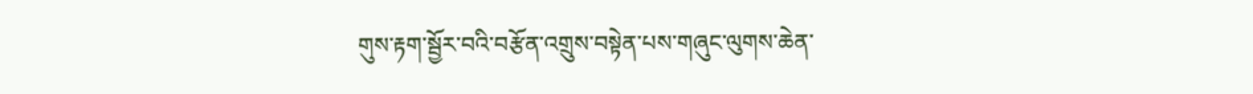གུས་རྟག་སྦྱོར་བའི་བརྩོན་འགྲུས་བསྟེན་པས་གཞུང་ལུགས་ཆེན་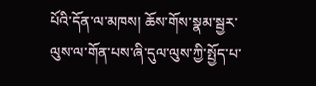པོའི་དོན་ལ་མཁས། ཆོས་གོས་སྣམ་སྦྱར་ལུས་ལ་གོན་པས་ཞི་དུལ་ལུས་ཀྱི་སྤྱོད་པ་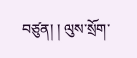བཙུན། ། ལུས་སྲོག་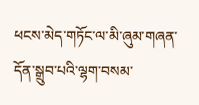ཕངས་མེད་གཏོང་ལ་མི་ཞུམ་གཞན་དོན་སྒྲུབ་པའི་ལྷག་བསམ་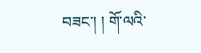བཟང་། ། གོ་ལའི་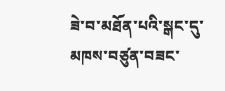ཟེ་བ་མཐོན་པའི་སྒང་དུ་མཁས་བཙུན་བཟང་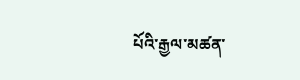པོའི་རྒྱལ་མཚན་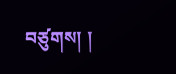བཙུགས། །